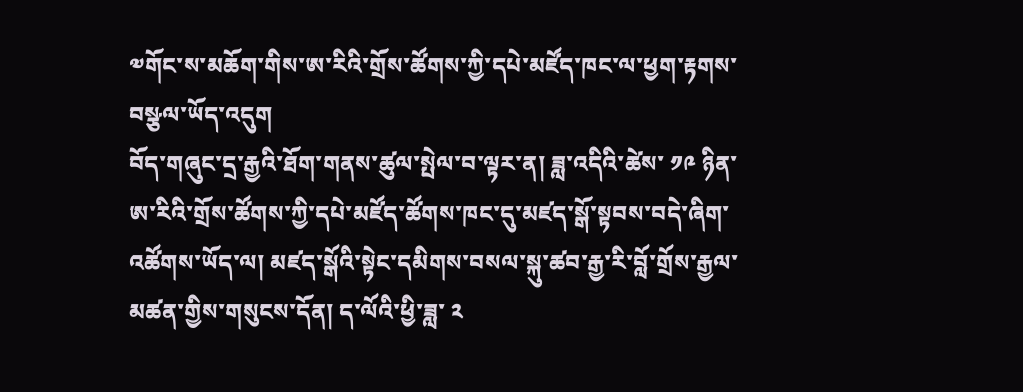༧གོང་ས་མཆོག་གིས་ཨ་རིའི་གྲོས་ཚོགས་ཀྱི་དཔེ་མཛོད་ཁང་ལ་ཕྱག་རྟགས་བསྩལ་ཡོད་འདུག
བོད་གཞུང་དྲ་རྒྱའི་ཐོག་གནས་ཚུལ་སྤེལ་བ་ལྟར་ན། ཟླ་འདིའི་ཚེས་ ༡༩ ཉིན་ཨ་རིའི་གྲོས་ཚོགས་ཀྱི་དཔེ་མཛོད་ཚོགས་ཁང་དུ་མཛད་སྒོ་སྟབས་བདེ་ཞིག་འཚོགས་ཡོད་ལ། མཛད་སྒོའི་སྟེང་དམིགས་བསལ་སྐུ་ཚབ་རྒྱ་རི་བློ་གྲོས་རྒྱལ་མཚན་གྱིས་གསུངས་དོན། ད་ལོའི་ཕྱི་ཟླ་ ༢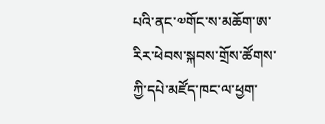པའི་ནང་༧གོང་ས་མཆོག་ཨ་རིར་ཕེབས་སྐབས་གྲོས་ཚོགས་ཀྱི་དཔེ་མཛོད་ཁང་ལ་ཕྱག་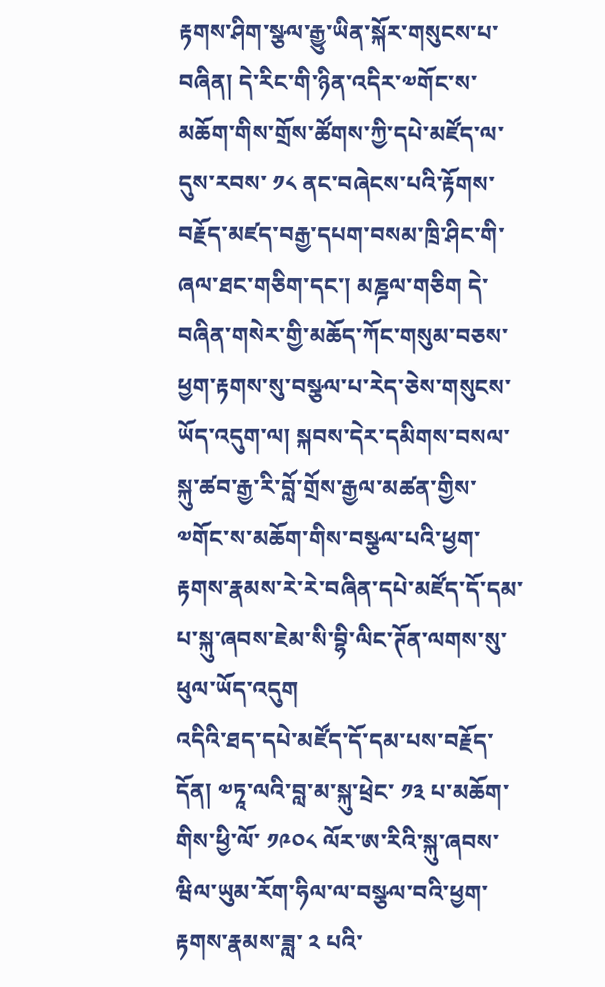རྟགས་ཤིག་སྩལ་རྒྱུ་ཡིན་སྐོར་གསུངས་པ་བཞིན། དེ་རིང་གི་ཉིན་འདིར་༧གོང་ས་མཆོག་གིས་གྲོས་ཚོགས་ཀྱི་དཔེ་མཛོད་ལ་དུས་རབས་ ༡༨ ནང་བཞེངས་པའི་རྟོགས་བརྗོད་མཛད་བརྒྱ་དཔག་བསམ་ཁྲི་ཤིང་གི་ཞལ་ཐང་གཅིག་དང་། མཎྜལ་གཅིག དེ་བཞིན་གསེར་གྱི་མཆོད་ཀོང་གསུམ་བཅས་ཕྱག་རྟགས་སུ་བསྩལ་པ་རེད་ཅེས་གསུངས་ཡོད་འདུག་ལ། སྐབས་དེར་དམིགས་བསལ་སྐུ་ཚབ་རྒྱ་རི་བློ་གྲོས་རྒྱལ་མཚན་གྱིས་༧གོང་ས་མཆོག་གིས་བསྩལ་པའི་ཕྱག་རྟགས་རྣམས་རེ་རེ་བཞིན་དཔེ་མཛོད་དོ་དམ་པ་སྐུ་ཞབས་ཇེམ་སི་བྷི་ལིང་ཊོན་ལགས་སུ་ཕུལ་ཡོད་འདུག
འདིའི་ཐད་དཔེ་མཛོད་དོ་དམ་པས་བརྗོད་དོན། ༧ཏཱ་ལའི་བླ་མ་སྐུ་ཕྲེང་ ༡༣ པ་མཆོག་གིས་ཕྱི་ལོ་ ༡༩༠༨ ལོར་ཨ་རིའི་སྐུ་ཞབས་ཝིལ་ཡུམ་རོག་ཧིལ་ལ་བསྩལ་བའི་ཕྱག་རྟགས་རྣམས་ཟླ་ ༢ པའི་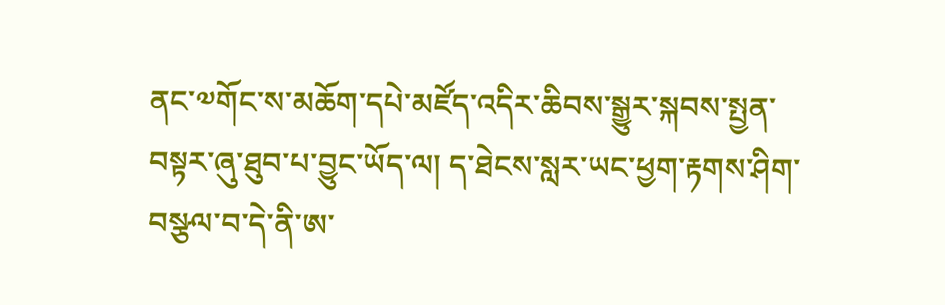ནང་༧གོང་ས་མཆོག་དཔེ་མཛོད་འདིར་ཆིབས་སྒྱུར་སྐབས་སྤྱན་བསྟར་ཞུ་ཐུབ་པ་བྱུང་ཡོད་ལ། ད་ཐེངས་སླར་ཡང་ཕྱག་རྟགས་ཤིག་བསྩལ་བ་དེ་ནི་ཨ་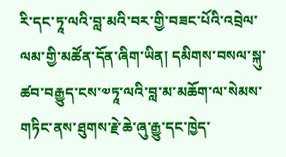རི་དང་ཏཱ་ལའི་བླ་མའི་བར་གྱི་བཟང་པོའི་འབྲེལ་ལམ་གྱི་མཚོན་དོན་ཞིག་ཡིན། དམིགས་བསལ་སྐུ་ཚབ་བརྒྱུད་ངས་༧ཏཱ་ལའི་བླ་མ་མཆོག་ལ་སེམས་གཏིང་ནས་ཐུགས་རྗེ་ཆེ་ཞུ་རྒྱུ་དང་ཁྱེད་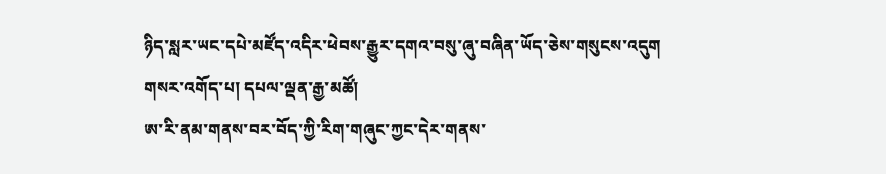ཉིད་སླར་ཡང་དཔེ་མཛོད་འདིར་ཕེབས་རྒྱུར་དགའ་བསུ་ཞུ་བཞིན་ཡོད་ཅེས་གསུངས་འདུག
གསར་འགོད་པ། དཔལ་ལྡན་རྒྱ་མཚོ།
ཨ་རི་ནམ་གནས་བར་བོད་ཀྱི་རིག་གཞུང་ཀྱང་དེར་གནས་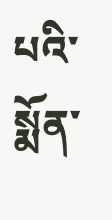པའི་སྨོན་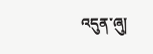འདུན་ཞུ།